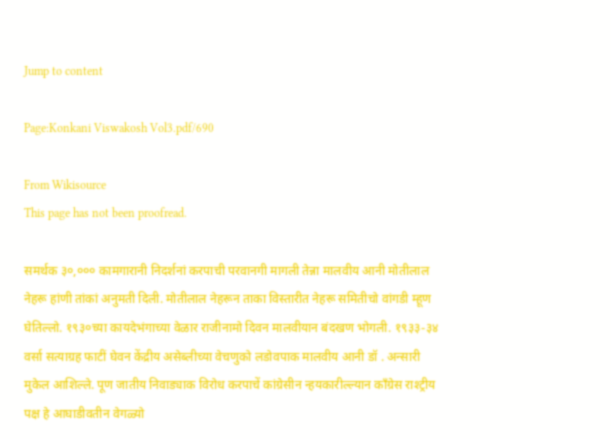Jump to content

Page:Konkani Viswakosh Vol3.pdf/690

From Wikisource
This page has not been proofread.

समर्थक ३०,००० कामगारानी निदर्शनां करपाची परवानगी मागली तेन्ना मालवीय आनी मोतीलाल नेहरू हांणी तांकां अनुमती दिली. मोतीलाल नेहरून ताका विस्तारीत नेहरू समितीचो वांगडी म्हूण घेतिल्लो. १९३०च्या कायदेभंगाच्या वेळार राजीनामो दिवन मालवीयान बंदखण भोगली. १९३३-३४ वर्सा सत्याग्रह फाटीं घेवन केंद्रीय असेब्लीच्या वेचणुको लडोवपाक मालवीय आनी डॉ . अन्सारी मुकेल आशिल्ले. पूण जातीय निवाड्याक विरोध करपाचें कांग्रेसीन न्हयकारील्ल्यान काँग्रेस राश्ट्रीय पक्ष हे आघाडीवतीन वेगळ्यो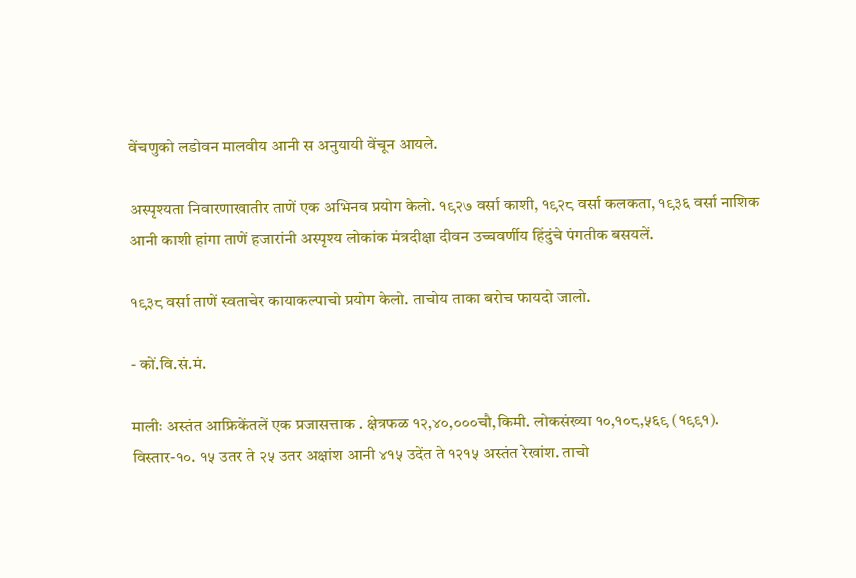वेंचणुको लडोवन मालवीय आनी स अनुयायी वेंचून आयले.

अस्पृश्यता निवारणाखातीर ताणें एक अभिनव प्रयोग केलो. १९२७ वर्सा काशी, १९२८ वर्सा कलकता, १९३६ वर्सा नाशिक आनी काशी हांगा ताणें हजारांनी अस्पृश्य लोकांक मंत्रदीक्षा दीवन उच्चवर्णीय हिंदुंचे पंगतीक बसयलें.

१९३८ वर्सा ताणें स्वताचेर कायाकल्पाचो प्रयोग केलो. ताचोय ताका बरोच फायदो जालो.

- कों.वि.सं.मं.

मालीः अस्तंत आफ्रिकेंतलें एक प्रजासत्ताक . क्षेत्रफळ १२,४०,०००चौ,किमी. लोकसंख्या १०,१०८,५६९ (१९९१). विस्तार-१०. १५ उतर ते २५ उतर अक्षांश आनी ४१५ उदेंत ते १२१५ अस्तंत रेखांश. ताचो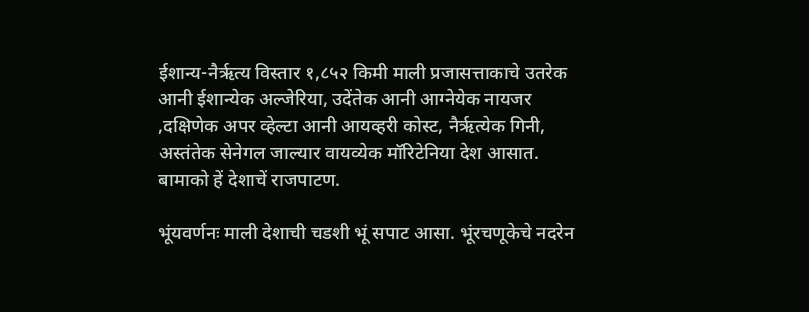ईशान्य-नैर्ऋत्य विस्तार १,८५२ किमी माली प्रजासत्ताकाचे उतरेक आनी ईशान्येक अल्जेरिया, उदेंतेक आनी आग्नेयेक नायजर ,दक्षिणेक अपर व्हेल्टा आनी आयव्हरी कोस्ट, नैर्ऋत्येक गिनी, अस्तंतेक सेनेगल जाल्यार वायव्येक मॉरिटेनिया देश आसात. बामाको हें देशाचें राजपाटण.

भूंयवर्णनः माली देशाची चडशी भूं सपाट आसा. भूंरचणूकेचे नदरेन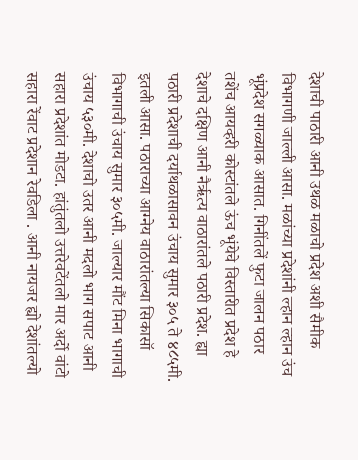देशाची पाठारी आनी उथळ मळाचो प्रदेश अशी सैमीक विभागणी जाल्ली आसा. मळांच्या प्रदेशांनी ल्हान ल्हान उंच भूंप्रदेश सगळ्याक आसात. गिनींतलें फुटा जालन पठार तशेंच आयव्हरी कोस्टांतले ऊंच भूंयेचे विस्तारीत प्रदेश हे देशाचे दक्षिण आनी नैर्ऋत्य वाठारांतले पठारी प्रदेश. ह्या पठारी प्रदेशाची दर्याथळासावन उंचाय सुमार ३०५ ते ४८५मी. इतली आसा. पठाराच्या आग्नेय वाठारांतल्या सिकासॉ विभागाची उंचाय सुमार ३०५मी. जाल्यार मौंट मिना भागाची उंचाय ५३०मी. देशाचो उतर आनी मदलो भाग सपाट आनी सहारा प्रदेशांत मोडटा. हांतुंतलो उत्तरेवटेंतलो मार अर्दो वांटो सहारा रेंवाट प्रदेशान रेवडिला . आनी नायजर ह्यो देशांतल्यो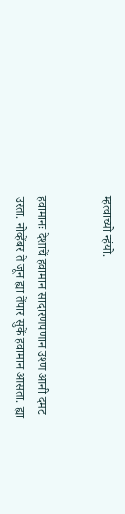म्हत्वाच्यो न्हंयो.


हवामानः देशाचें हवामान सादारणपणान उश्ण आनी दमट उरता. नोव्हेंबर ते जून ह्या तेंपार सुकें हवामान आसता. ह्या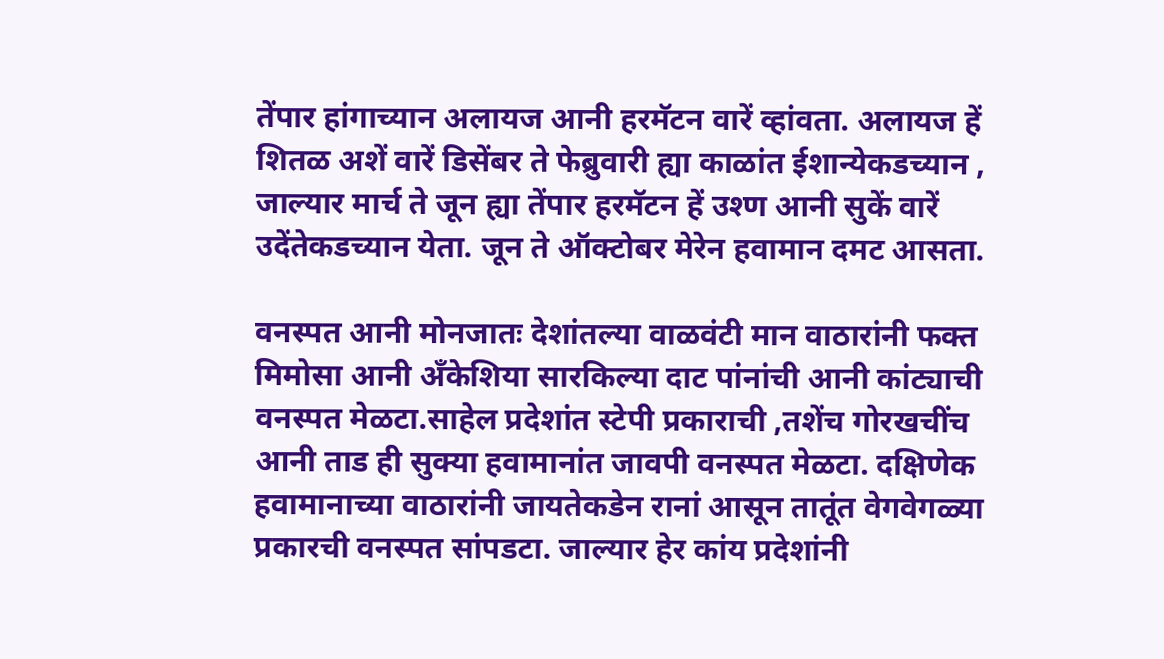तेंपार हांगाच्यान अलायज आनी हरमॅटन वारें व्हांवता. अलायज हें शितळ अशें वारें डिसेंबर ते फेब्रुवारी ह्या काळांत ईशान्येकडच्यान , जाल्यार मार्च ते जून ह्या तेंपार हरमॅटन हें उश्ण आनी सुकें वारें उदेंतेकडच्यान येता. जून ते ऑक्टोबर मेरेन हवामान दमट आसता.

वनस्पत आनी मोनजातः देशांतल्या वाळवंटी मान वाठारांनी फक्त मिमोसा आनी अँकेशिया सारकिल्या दाट पांनांची आनी कांट्याची वनस्पत मेळटा.साहेल प्रदेशांत स्टेपी प्रकाराची ,तशेंच गोरखचींच आनी ताड ही सुक्या हवामानांत जावपी वनस्पत मेळटा. दक्षिणेक हवामानाच्या वाठारांनी जायतेकडेन रानां आसून तातूंत वेगवेगळ्या प्रकारची वनस्पत सांपडटा. जाल्यार हेर कांय प्रदेशांनी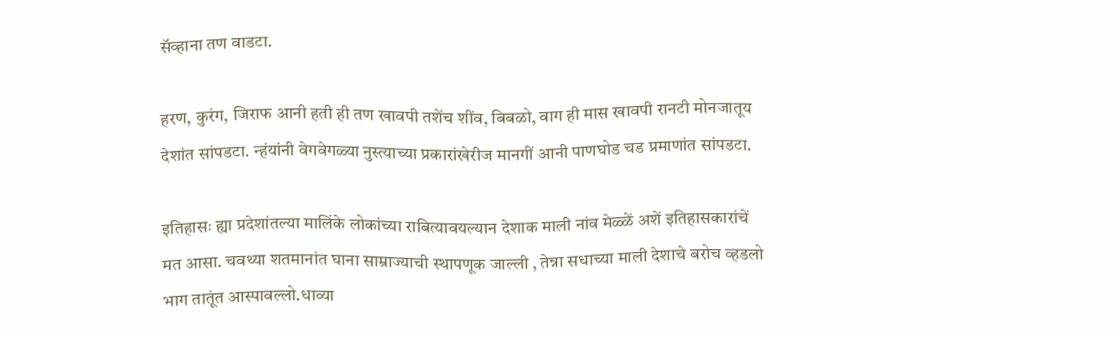सॅव्हाना तण वाडटा.

हरण, कुरंग, जिराफ आनी हती ही तण खावपी तशेंच शींव, बिबळो, वाग ही मास खावपी रानटी मोनजातूय देशांत सांपडटा. न्हंयांनी वेगवेगळ्या नुस्त्याच्या प्रकारांखेरीज मानगीं आनी पाणघोड चड प्रमाणांत सांपडटा.

इतिहासः ह्या प्रदेशांतल्या मालिंके लोकांच्या राबित्यावयल्यान देशाक माली नांव मेळ्ळें अशें इतिहासकारांचें मत आसा. चवथ्या शतमानांत घाना साम्राज्याची स्थापणूक जाल्ली , तेन्ना सधाच्या माली देशाचे बरोच व्हडलो भाग तातूंत आस्पावल्लो.धाव्या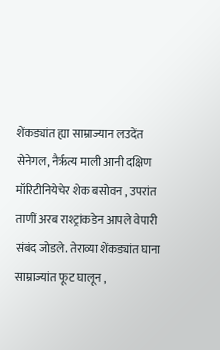शेंकड्यांत ह्या साम्राज्यान लउदेंत सेनेगल, नैर्ऋत्य माली आनी दक्षिण मॉरिटीनियेचेर शेक बसोवन , उपरांत ताणीं अरब राश्ट्रांकडेन आपले वेपारी संबंद जोडले. तेराव्या शेंकड्यांत घाना साम्राज्यांत फूट घालून ,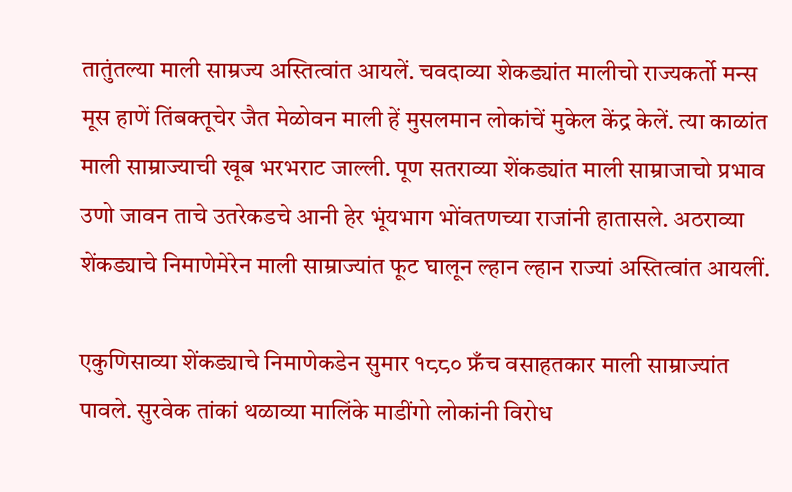तातुंतल्या माली साम्रज्य अस्तित्वांत आयलें. चवदाव्या शेकड्यांत मालीचो राज्यकर्तो मन्स मूस हाणें तिंबक्तूचेर जैत मेळोवन माली हें मुसलमान लोकांचें मुकेल केंद्र केलें. त्या काळांत माली साम्राज्याची खूब भरभराट जाल्ली. पूण सतराव्या शेंकड्यांत माली साम्राजाचो प्रभाव उणो जावन ताचे उतरेकडचे आनी हेर भूंयभाग भोंवतणच्या राजांनी हातासले. अठराव्या शेंकड्याचे निमाणेमेरेन माली साम्राज्यांत फूट घालून ल्हान ल्हान राज्यां अस्तित्वांत आयलीं.

एकुणिसाव्या शेंकड्याचे निमाणेकडेन सुमार १८८० फ्रँच वसाहतकार माली साम्राज्यांत पावले. सुरवेक तांकां थळाव्या मालिंके माडींगो लोकांनी विरोध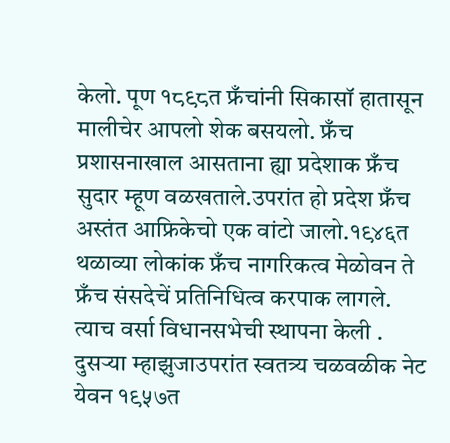केलो. पूण १८९८त फ्रँचांनी सिकासॉ हातासून मालीचेर आपलो शेक बसयलो. फ्रँच प्रशासनाखाल आसताना ह्या प्रदेशाक फ्रँच सुदार म्हूण वळखताले.उपरांत हो प्रदेश फ्रँच अस्तंत आफ्रिकेचो एक वांटो जालो.१९४६त थळाव्या लोकांक फ्रँच नागरिकत्व मेळोवन ते फ्रँच संसदेचें प्रतिनिधित्व करपाक लागले. त्याच वर्सा विधानसभेची स्थापना केली . दुसऱ्या म्हाझुजाउपरांत स्वतत्र्य चळवळीक नेट येवन १९५७त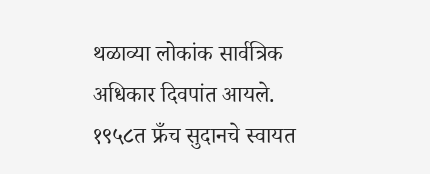थळाव्या लोकांक सार्वत्रिक अधिकार दिवपांत आयले. १९५८त फ्रँच सुदानचे स्वायत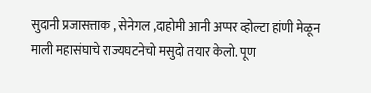सुदानी प्रजासत्ताक , सेनेगल ,दाहोमी आनी अप्पर व्होल्टा हांणी मेळून माली महासंघाचे राज्यघटनेचो मसुदो तयार केलो. पूण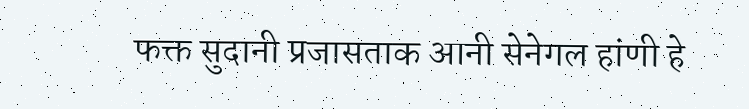फक्त सुदानी प्रजासताक आनी सेनेगल हांणी हे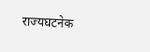राज्यघटनेक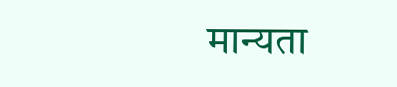मान्यता